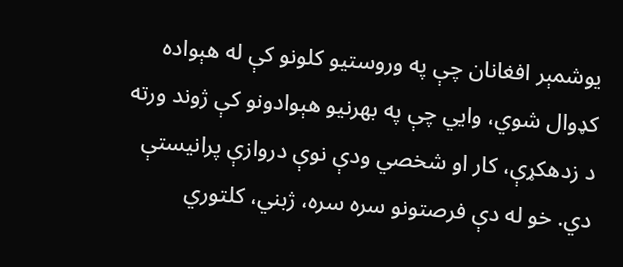یوشمېر افغانان چې په وروستیو کلونو کې له هېواده کډوال شوي، وايي چې په بهرنیو هېوادونو کې ژوند ورته د زدهکړې، کار او شخصي ودې نوې دروازې پرانیستې دي. خو له دې فرصتونو سره سره، ژبني، کلتوري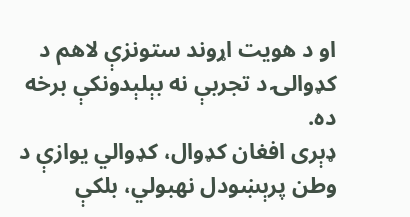او د هویت اړوند ستونزې لاهم د کډوالۍ د تجربې نه بېلېدونکې برخه ده.
ډېری افغان کډوال، کډوالي یوازې د وطن پرېښودل نهبولي، بلکې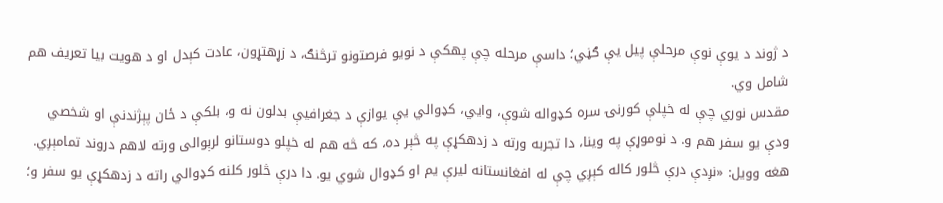د ژوند د یوې نوې مرحلې پیل یې ګڼي؛ داسې مرحله چې پهکې د نویو فرصتونو ترڅنګ، د زړهتړون، عادت کېدل او د هویت بیا تعریف هم شامل وي.
مقدس نوري چې له خپلې کورنۍ سره کډواله شوې، وايي، کډوالي یې یوازې د جغرافیې بدلون نه و، بلکې د ځان پېژندنې او شخصي ودې یو سفر هم و. د نوموړې په وینا، دا تجربه ورته د زدهکړې په څېر ده، که څه هم له خپلو دوستانو لرېوالی ورته لاهم دروند تمامېږي.
هغه وویل: «نږدې درې څلور کاله کېږي چې له افغانستانه لیرې یم او کډوال شوي یو. دا درې څلور کلنه کډوالي راته د زدهکړې یو سفر و؛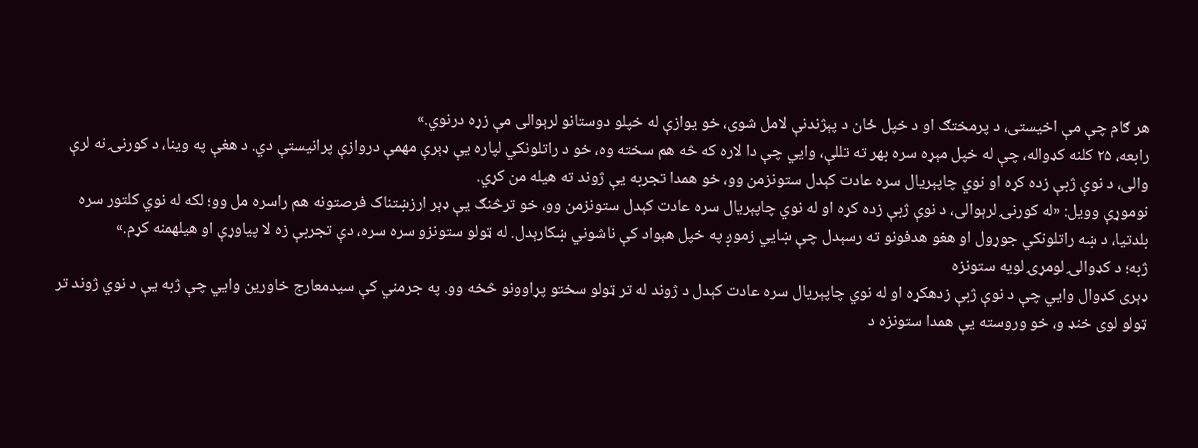هر ګام چې مې اخیستی، د پرمختګ او د خپل ځان د پېژندنې لامل شوی، خو یوازې له خپلو دوستانو لرېوالی مې زړه درنوي.»
رابعه، ۲۵ کلنه کډواله، چې له خپل مېړه سره بهر ته تللې، وايي چې دا لاره که څه هم سخته وه، خو د راتلونکي لپاره یې ډېرې مهمې دروازې پرانیستې دي. د هغې په وینا، د کورنۍ نه لرې والی، د نوې ژبې زده کړه او نوي چاپېریال سره عادت کېدل ستونزمن وو، خو همدا تجربه یې ژوند ته هیله من کړي.
نوموړې وویل: «له کورنۍ لرېوالی، د نوې ژبې زده کړه او له نوي چاپېریال سره عادت کېدل ستونزمن وو، خو ترڅنګ یې ډېر ارزښتناک فرصتونه هم راسره مل وو؛ لکه له نوي کلتور سره بلدتیا، د ښه راتلونکي جوړول او هغو هدفونو ته رسېدل چې ښايي زموږ په خپل هېواد کې ناشوني ښکارېدل. له ټولو ستونزو سره سره، دې تجربې زه لا پیاوړې او هیلهمنه کړم.»
ژبه؛ د کډوالۍ لومړۍ لویه ستونزه
ډېری کډوال وایي چې د نوې ژبې زدهکړه او له نوي چاپېریال سره عادت کېدل د ژوند له تر ټولو سختو پړاوونو څخه وو. په جرمني کې سیدمعارج خاورین وايي چې ژبه یې د نوي ژوند تر ټولو لوی خنډ و، خو وروسته یې همدا ستونزه د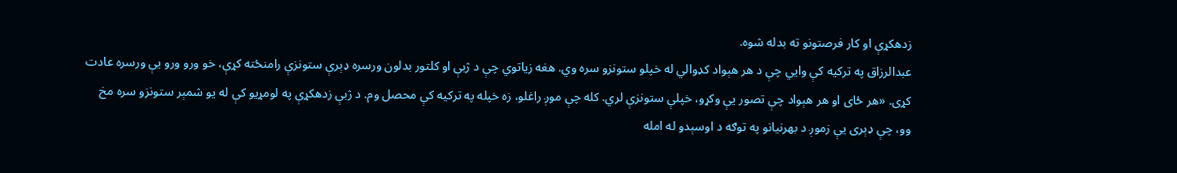زدهکړې او کار فرصتونو ته بدله شوه.
عبدالرزاق په ترکیه کې وايي چې د هر هېواد کډوالي له خپلو ستونزو سره وي. هغه زیاتوي چې د ژبې او کلتور بدلون ورسره ډېرې ستونزې رامنځته کړې، خو ورو ورو یې ورسره عادت کړی. «هر ځای او هر هېواد چې تصور یې وکړو، خپلې ستونزې لري. کله چې موږ راغلو، زه خپله په ترکیه کې محصل وم. د ژبې زدهکړې په لومړیو کې له یو شمېر ستونزو سره مخ وو، چې ډېری یې زموږ د بهرنیانو په توګه د اوسېدو له امله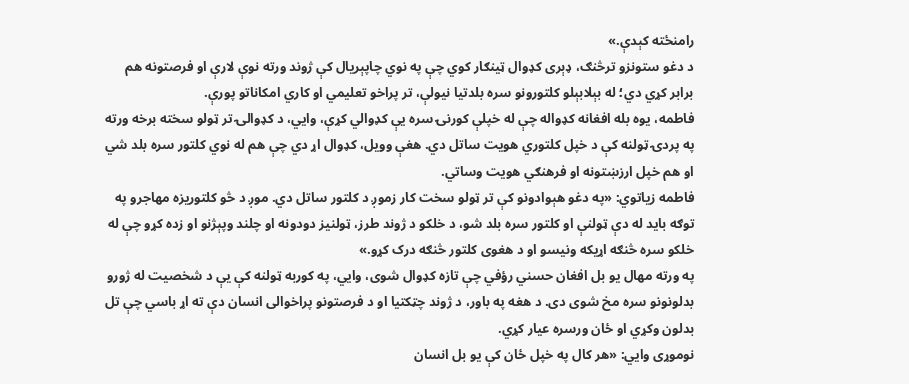رامنځته کېدې.»
د دغو ستونزو ترڅنګ، ډېری کډوال ټینګار کوي چې په نوي چاپېریال کې ژوند ورته نوې لارې او فرصتونه هم برابر کړي دي؛ له بېلابېلو کلتورونو سره بلدتیا نیولې، تر پراخو تعلیمي او کاري امکاناتو پورې.
فاطمه، یوه بله افغانه کډواله چې له خپلې کورنۍ سره یې کډوالي کړې، وايي، د کډوالۍ تر ټولو سخته برخه ورته په پردۍ ټولنه کې د خپل کلتوري هویت ساتل دي. هغې وویل، کډوال اړ دي چې هم له نوي کلتور سره بلد شي او هم خپل ارزښتونه او فرهنګي هویت وساتي.
فاطمه زیاتوي: «په دغو هېوادونو کې تر ټولو سخت کار زموږ د کلتور ساتل دي. موږ د څو کلتوریزه مهاجرو په توګه باید له دې ټولنې او کلتور سره بلد شو، د خلکو د ژوند طرز، ټولنیز دودونه او چلند وپېژنو او زده کړو چې له خلکو سره څنګه اړیکه ونیسو او د هغوی کلتور څنګه درک کړو.»
په ورته مهال یو بل افغان حسني رؤفي چې تازه کډوال شوی، وايي، په کوربه ټولنه کې یې د شخصیت له ژورو بدلونونو سره مخ شوی دی. د هغه په باور، د ژوند چټکتیا او د فرصتونو پراخوالی انسان دې ته اړ باسي چې تل بدلون وکړي او ځان ورسره عیار کړي.
نوموړی وايي: «هر کال په خپل ځان کې یو بل انسان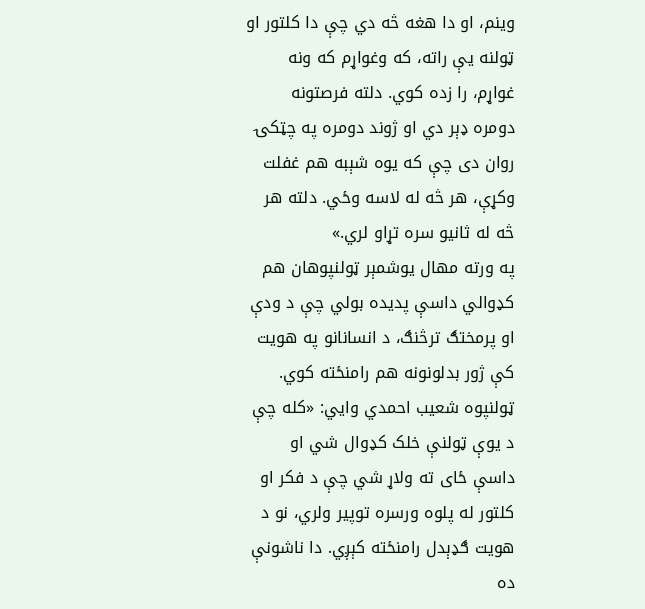وینم، او دا هغه څه دي چې دا کلتور او ټولنه یې راته، که وغواړم که ونه غواړم، را زده کوي. دلته فرصتونه دومره ډېر دي او ژوند دومره په چټکۍ روان دی چې که یوه شېبه هم غفلت وکړې، هر څه له لاسه وځي. دلته هر څه له ثانیو سره تړاو لري.»
په ورته مهال یوشمېر ټولنپوهان هم کډوالي داسې پدیده بولي چې د ودې او پرمختګ ترڅنګ، د انسانانو په هویت کې ژور بدلونونه هم رامنځته کوي.
ټولنپوه شعیب احمدي وايي: «کله چې د یوې ټولنې خلک کډوال شي او داسې ځای ته ولاړ شي چې د فکر او کلتور له پلوه ورسره توپیر ولري، نو د هویت ګډېدل رامنځته کېږي. دا ناشونې ده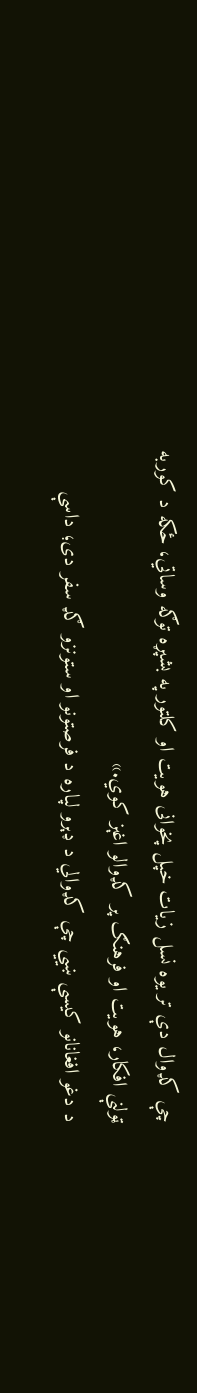چې کډوال دې تر یوه نسل زیات خپل پخوانی هویت او کلتور په بشپړه توګه وساتي، ځکه د کوربه ټولنې افکار، هویت او فرهنګ پر کډوالو اغېز کوي.»
د دغو افغانانو کیسې ښيي چې کډوالي د ډېرو لپاره د فرصتونو او ستونزو ګډ سفر دی؛ داسې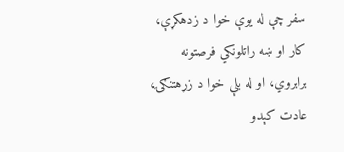سفر چې له یوې خوا د زدهکړې، کار او ښه راتلونکي فرصتونه برابروي، او له بلې خوا د زړهتنګۍ، عادت کېدو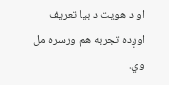او د هویت د بیا تعریف اوږده تجربه هم ورسره مل وي.